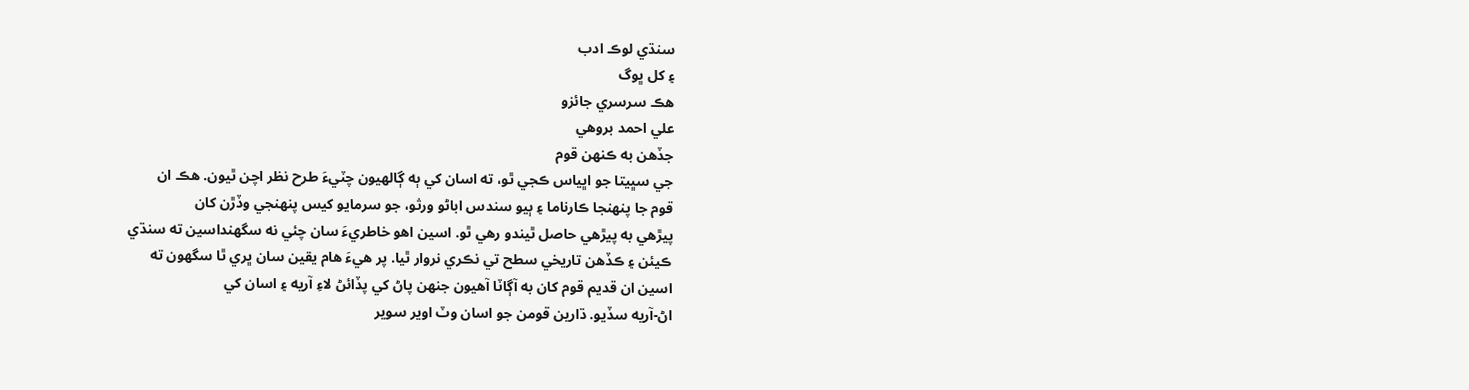سنڌي لوڪ ادب
۽ کل ڀوگ
ھڪ سرسري جائزو
علي احمد بروھي
جڏھن به ڪنھن قوم
جي سڀيتا جو اڀياس ڪجي ٿو، ته اسان کي ٻه ڳالھيون چٽيءَ طرح نظر اچن ٿيون. ھڪ ان
قوم جا پنھنجا ڪارناما ۽ ٻيو سندس اباڻو ورثو، جو سرمايو کيس پنھنجي وڏڙن کان
پيڙھي به پيڙھي حاصل ٿيندو رھي ٿو. اسين اھو خاطريءَ سان چئي نه سگھنداسين ته سنڌي
ڪيئن ۽ ڪڏھن تاريخي سطح تي نڪري نروار ٿيا. پر ھيءَ ھام يقين سان ڀري ٿا سگھون ته
اسين ان قديم قوم کان به آڳاٽا آھيون جنھن پاڻ کي پڏائڻ لاءِ آريه ۽ اسان کي
اڻ-آريه سڏيو. ڌارين قومن جو اسان وٽ اوير سوير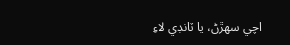اچي سھڙڻ، يا ٽانڊي لاءِ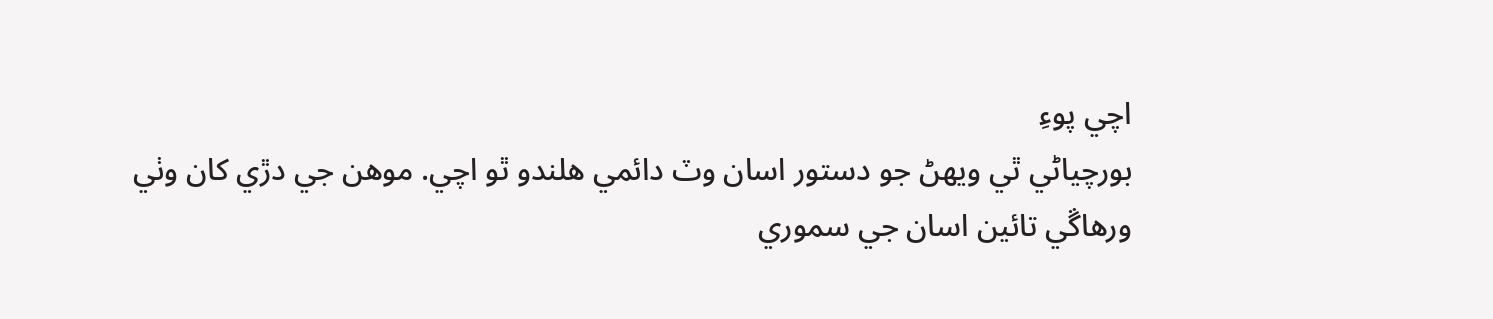اچي پوءِ
بورچياڻي ٿي ويھڻ جو دستور اسان وٽ دائمي ھلندو ٿو اچي. موھن جي دڙي کان وٺي
ورھاڱي تائين اسان جي سموري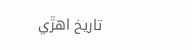تاريخ اھڙي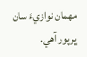مھمان نوازيءَ سان ڀرپور آھي.